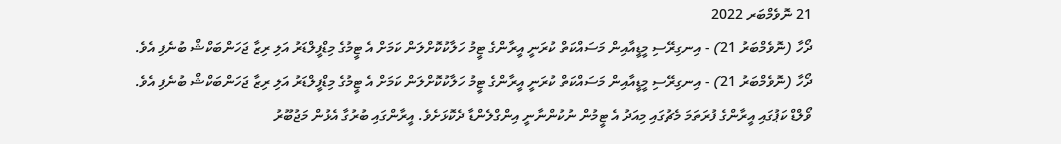21 ނޮވެމްބަރ 2022
ދޯހާ (ނޮވެމްބަރު 21) - އިނގިރޭސި މީޑީއާއިން މަސައްކަތް ކުރަނީ އީރާންގެ ޓީމު ހަލާކުކޮށްލަން ކަމަށް އެ ޓީމުގެ މިޑްފީލްޑަރު އަލި ރިޒާ ޖަހަންބަކްޝް ބުނެފި އެވެ.
ދޯހާ (ނޮވެމްބަރު 21) - އިނގިރޭސި މީޑީއާއިން މަސައްކަތް ކުރަނީ އީރާންގެ ޓީމު ހަލާކުކޮށްލަން ކަމަށް އެ ޓީމުގެ މިޑްފީލްޑަރު އަލި ރިޒާ ޖަހަންބަކްޝް ބުނެފި އެވެ.
ވޯލްޑް ކަޕުގައި އީރާންގެ ފުރަތަމަ މެޗުގައި މިއަދު އެ ޓީމުން ނުކުންނާނީ އިންގްލެންޑާ ދެކޮޅަށެވެ. އީރާންގައި ބުރުގާ އެޅުން މަޖުބޫރު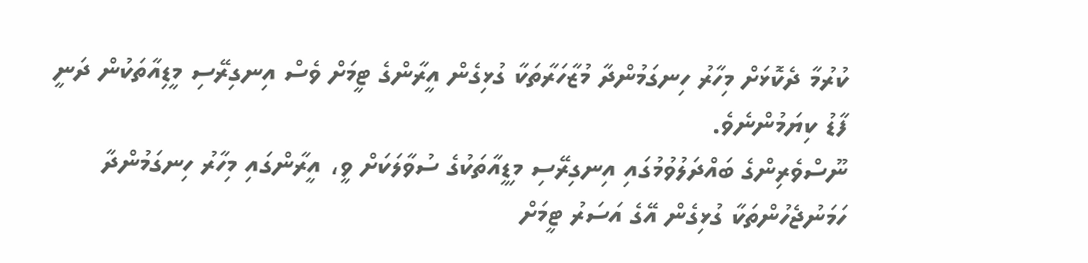ކުރުމާ ދެކޮޅަށް މިހާރު ހިނގަމުންދާ މުޒާހަރާތަކާ ގުޅިގެން އީރާންގެ ޓީމަށް ވެސް އިނގިރޭސި މީޑިއާތަކުން ދަނީ ފާޑު ކިޔަމުންނެވެ.
ނޫސްވެރިންގެ ބައްދަލުވުމުގައި އިނގިރޭސި މިޑީއާތަކުގެ ސުވާލަކަށް ވީ، އީރާންގައި މިހާރު ހިނގަމުންދާ ހަމަނުޖެހުންތަކާ ގުޅިގެން އޭގެ އަސަރު ޓީމަށް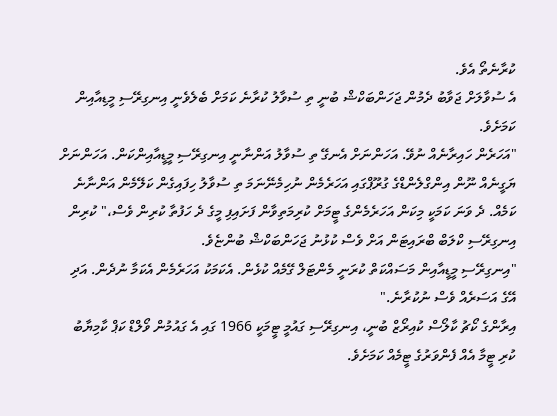ކުރާނެތޯ އެވެ.
އެ ސުވާލަށް ޖަވާބު ދެމުން ޖަހަންބަކްޝް ބުނީ ތި ސުވާލު ކުރާނެ ކަމަށް ބެލެވެނީ އިނގިރޭސި މީޑިއާއިން ކަމަށެވެ.
"އަހަރެން ހައިރާނެއް ނުވޭ. އަހަންނަށް އެނގޭ ތި ސުވާލު އަންނާނީ އިނގިރޭސި މީޑީއާއިންކަން. އަހަންނަށް ޔަގީނެއް ނޫން އިންގްލެންޑްގެ ގުރޫޕްގައި އަހަރެމެން ނުހިމެނޭނަމަ ތި ސުވާލު ހިފައިގެން ކަލޭމެން އަންނާނެ ކަމެއް. ދެ ވަނަ ކަމަކީ މިކަން އަހަރެމެންގެ ޓީމަށް ކުރިމަތިވާން ފަށައިފި މީގެ ދެ ހަފުތާ ކުރިން ވެސް،" ކުރިން އިނގިރޭސި ކްލަބް ބްރައިޓަން އަށް ވެސް ކުޅުނު ޖަހަންބަކްޝް ބުންޏެވެ.
"އިނގިރޭސި މީޑީއާއިން މަސައްކަތް ކުރަނީ މެންޓަލް ގޭމެއް ކުޅެން. އެކަމަކު އަހަރެމެން އެކަމާ ނުދެން. އަދި އޭގެ އަސަރެއް ވެސް ނުކުރާނެ."
އިރާންގެ ކޯޗު ކާލޯސް ކުއިރޯޒް ބުނީ، އިނގިރޭސި ގައުމީ ޓީމަކީ 1966 ގައި އެ ގައުމުން ވޯލްޑް ކަޕް ކާމިޔާބު ކުރި ޓީމާ އެއް ފެންވަރުގެ ޓީމެއް ކަމަށެވެ.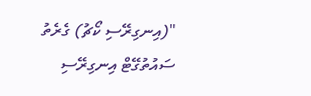"(އިނގިރޭސި ކޯޗު) ގެރެތު ސައުތުގޭޓް އިނގިރޭސި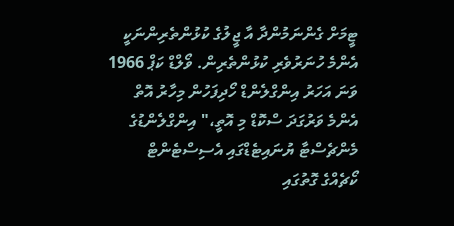ޓީމަށް ގެންނަމުންދާ އާ ޖީލުގެ ކުޅުންތެރިންނަކީ އެންމެ ހުނަރުވެރި ކުޅުންތެރިން. ވޯލްޑް ކަޕް 1966 ވަނަ އަހަރު އިންގްލެންޑް ހޯދިފަހުން މިހާރު އޮތް އެންމެ ވަރުގަދަ ސްކޮޑް މި އޮތީ،" އިންގްލެންޑުގެ މެންޗެސްޓާ ޔުނައިޓެޑްގައި އެސިސްޓެންޓް ކޯޗެއްގެ ގޮތުގައި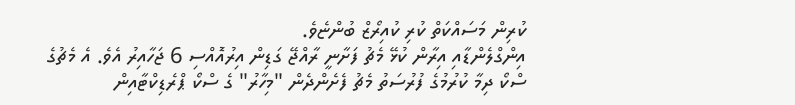ކުރިން މަސައްކަތް ކުރި ކުއިރޯޒް ބުންޏެވެ.
އިންގްލެންޑާއި އިރާން ކުޅޭ މެޗު ފަށާނީ ރާއްޖޭ ގަޑިން އިރުއޮއްސި 6 ޖަހާއިރު އެވެ. އެ މެޗުގެ ސްކޯ ދިމާ ކުރުމުގެ ފުރުސަތު މެޗު ފެށެންދެން "މިހާރު" ގެ ސްކޯ ޕްރެޑިކްޓާއިން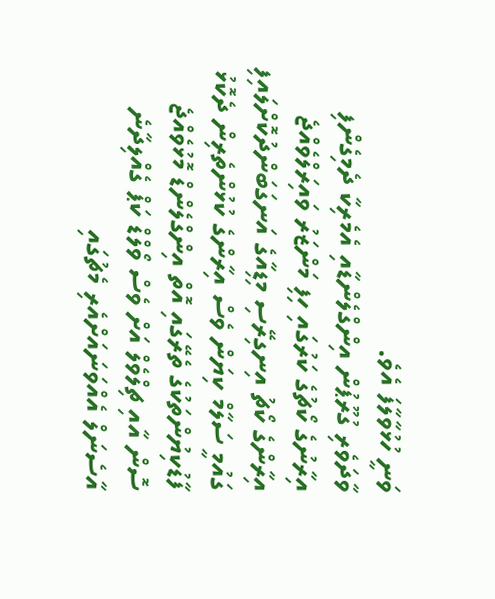ވަނީ ހުޅުވާލާފަ އެވެ.
ވާދަވެރި ގުރޫޕުން އިންގްލެންޑާއި އެމެރިކާ ދެމިގެންފި
އިރާނުގެ ކޯޗުގެ ކަރުގައި ހިފި މަންޒަރު ވައިރަލްވެއްޖެ
އިރާންގެ ކޯޗު އިނގިރޭސި މިޑިއާގެ އަނގަބަންދުކޮށްލައިފި
ގައުމީ ސަލާމް ކިޔަން ވެސް އިރާންގެ ކުޅުންތެރިން ދެކޮޅު
ފާޑުކިޔުންތަކުގެ ތެރޭގައި އޮތް އިންގްލެންޑް މޮޅުވެއްޖެ
ސޮން އާއި ޗިލްވެލް އަށް ވެސް ވޯލްޑް ކަޕް ގެއްލިދާނެ
އާސެނަލް އެއްވަނައަށްއެރި މެޗުގައި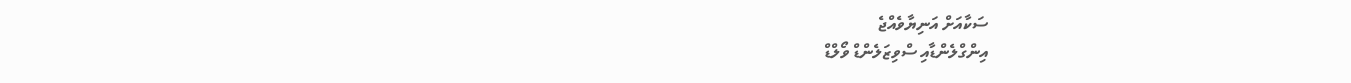ސަކާއަށް އަނިޔާވެއްޖެ
އިންގްލެންޑާއި ސްވިޒަލެންޑް ވޯލްޑް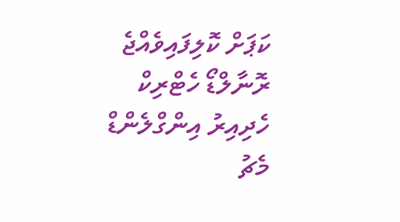ކަޕަށް ކޮލިފައިވެއްޖެ
ރޮނާލްޑޯ ހެޓްރިކް ހެދިއިރު އިންގްލެންޑް މެޗު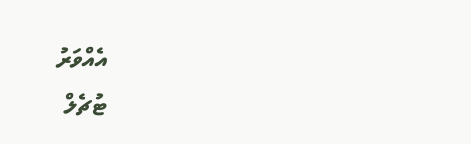އެއްވަރު
ޓުޗެލް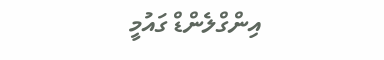އިންގްލެންޑް ގައުމީ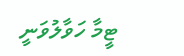ޓީމާ ހަވާލުވަނީ